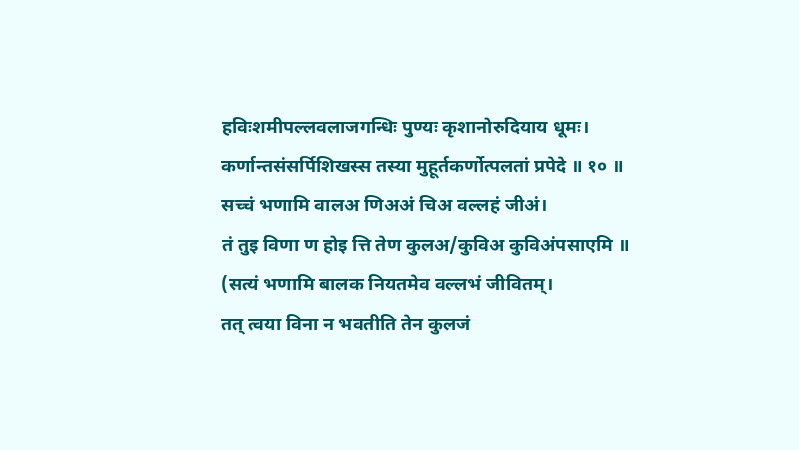हविःशमीपल्लवलाजगन्धिः पुण्यः कृशानोरुदियाय धूमः।
कर्णान्तसंसर्पिशिखस्स तस्या मुहूर्तकर्णोत्पलतां प्रपेदे ॥ १० ॥
सच्चं भणामि वालअ णिअअं चिअ वल्लहं जीअं।
तं तुइ विणा ण होइ त्ति तेण कुलअ/कुविअ कुविअंपसाएमि ॥
(सत्यं भणामि बालक नियतमेव वल्लभं जीवितम्।
तत् त्वया विना न भवतीति तेन कुलजं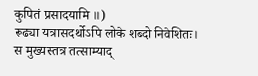कुपितं प्रसादयामि ॥)
रूढ्या यत्रासदर्थोऽपि लोके शब्दो निवेशितः।
स मुख्यस्तत्र तत्साम्याद्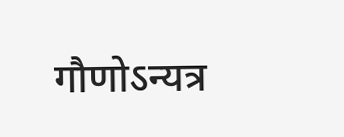गौणोऽन्यत्र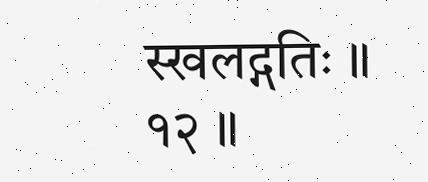स्खलद्गतिः ॥ १२ ॥